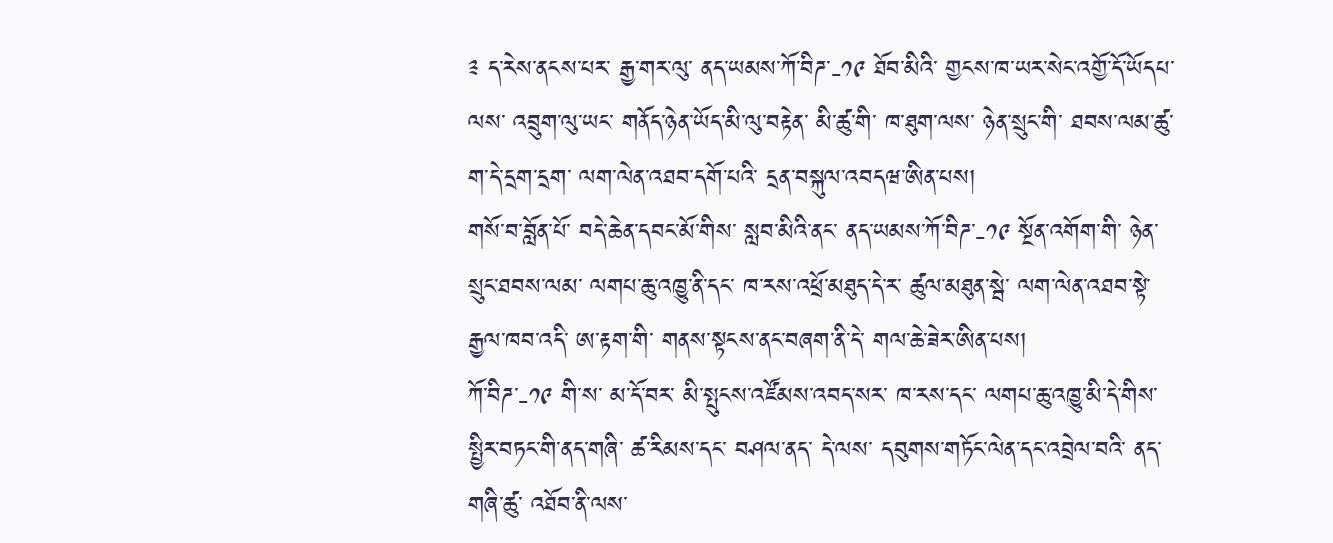༉ ད་རེས་ནངས་པར་ རྒྱ་གར་ལུ་ ནད་ཡམས་ཀོ་བིཌ་-༡༩ ཐོབ་མིའི་ གྱངས་ཁ་ཡར་སེང་འགྱོ་དོ་ཡོདཔ་ལས་ འབྲུག་ལུ་ཡང་ གནོད་ཉེན་ཡོད་མི་ལུ་བརྟེན་ མི་ཚུ་གི་ ཁ་ཐུག་ལས་ ཉེན་སྲུང་གི་ ཐབས་ལམ་ཚུ་ ག་དེ་དྲག་དྲག་ ལག་ལེན་འཐབ་དགོ་པའི་ དྲན་བསྐུལ་འབདཝ་ཨིན་པས།
གསོ་བ་བློན་པོ་ བདེ་ཆེན་དབང་མོ་གིས་ སླབ་མིའི་ནང་ ནད་ཡམས་ཀོ་བིཌ་-༡༩ སྔོན་འགོག་གི་ ཉེན་སྲུང་ཐབས་ལམ་ ལགཔ་ཆུ་འཁྱུ་ནི་དང་ ཁ་རས་འཕྲོ་མཐུད་དེ་ར་ ཚུལ་མཐུན་སྦེ་ ལག་ལེན་འཐབ་སྟེ་ རྒྱལ་ཁབ་འདི་ ཨ་རྟག་གི་ གནས་སྟངས་ནང་བཞག་ནི་དེ་ གལ་ཆེ་ཟེར་ཨིན་པས།
ཀོ་བིཌ་-༡༩ གི་ས་ མ་དོ་བར་ མི་སྤུངས་འཛོམས་འབད་སར་ ཁ་རས་དང་ ལགཔ་ཆུ་འཁྱུ་མི་དེ་གིས་ སྤྱིར་བཏང་གི་ནད་གཞི་ ཚ་རིམས་དང་ བཤལ་ནད་ དེ་ལས་ དབུགས་གཏོང་ལེན་དང་འབྲེལ་བའི་ ནད་གཞི་ཚུ་ འཐོབ་ནི་ལས་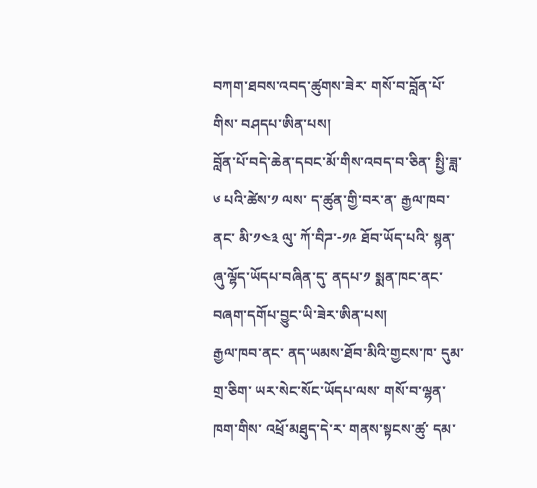བཀག་ཐབས་འབད་ཚུགས་ཟེར་ གསོ་བ་བློན་པོ་གིས་ བཤདཔ་ཨིན་པས།
བློན་པོ་བདེ་ཆེན་དབང་མོ་གིས་འབད་བ་ཅིན་ སྤྱི་ཟླ་༦ པའི་ཚེས་༡ ལས་ ད་ཚུན་གྱི་བར་ན་ རྒྱལ་ཁབ་ནང་ མི་༡༤༣ ལུ་ ཀོ་བིཌ་-༡༩ ཐོབ་ཡོད་པའི་ སྙན་ཞུ་ལྷོད་ཡོདཔ་བཞིན་དུ་ ནདཔ་༡ སྨན་ཁང་ནང་ བཞག་དགོཔ་བྱུང་ཡི་ཟེར་ཨིན་པས།
རྒྱལ་ཁབ་ནང་ ནད་ཡམས་ཐོབ་མིའི་གྱངས་ཁ་ དུམ་གྲ་ཅིག་ ཡར་སེང་སོང་ཡོདཔ་ལས་ གསོ་བ་ལྷན་ཁག་གིས་ འཕྲོ་མཐུད་དེ་ར་ གནས་སྟངས་ཚུ་ དམ་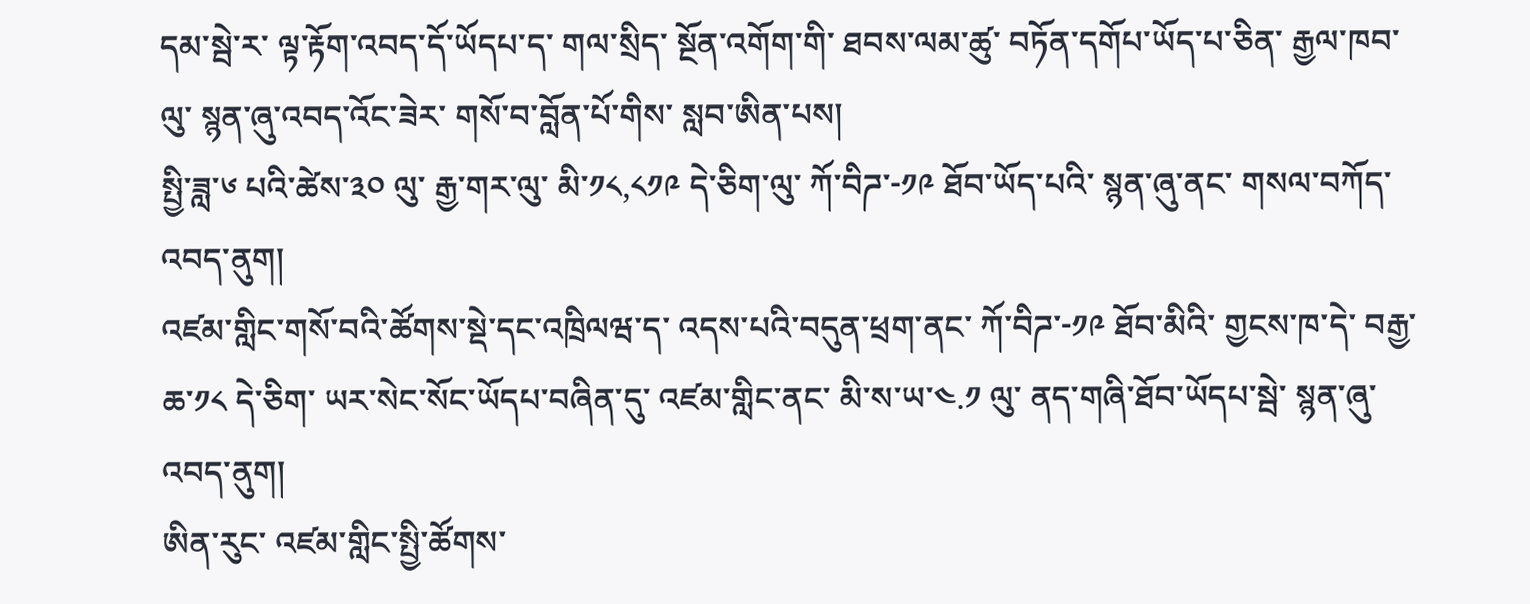དམ་སྦེ་ར་ ལྟ་རྟོག་འབད་དོ་ཡོདཔ་ད་ གལ་སྲིད་ སྔོན་འགོག་གི་ ཐབས་ལམ་ཚུ་ བཏོན་དགོཔ་ཡོད་པ་ཅིན་ རྒྱལ་ཁབ་ལུ་ སྙན་ཞུ་འབད་འོང་ཟེར་ གསོ་བ་བློན་པོ་གིས་ སླབ་ཨིན་པས།
སྤྱི་ཟླ་༦ པའི་ཚེས་༣༠ ལུ་ རྒྱ་གར་ལུ་ མི་༡༨,༨༡༩ དེ་ཅིག་ལུ་ ཀོ་བིཌ་-༡༩ ཐོབ་ཡོད་པའི་ སྙན་ཞུ་ནང་ གསལ་བཀོད་འབད་ནུག།
འཛམ་གླིང་གསོ་བའི་ཚོགས་སྡེ་དང་འཁྲིལཝ་ད་ འདས་པའི་བདུན་ཕྲག་ནང་ ཀོ་བིཌ་-༡༩ ཐོབ་མིའི་ གྱངས་ཁ་དེ་ བརྒྱ་ཆ་༡༨ དེ་ཅིག་ ཡར་སེང་སོང་ཡོདཔ་བཞིན་དུ་ འཛམ་གླིང་ནང་ མི་ས་ཡ་༤.༡ ལུ་ ནད་གཞི་ཐོབ་ཡོདཔ་སྦེ་ སྙན་ཞུ་འབད་ནུག།
ཨིན་རུང་ འཛམ་གླིང་སྤྱི་ཚོགས་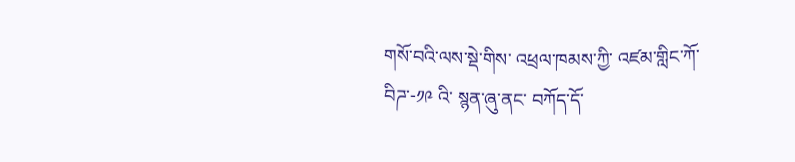གསོ་བའི་ལས་སྡེ་གིས་ འཕྲལ་ཁམས་ཀྱི་ འཛམ་གླིང་ཀོ་བིཌ་-༡༩ འི་ སྙན་ཞུ་ནང་ བཀོད་དོ་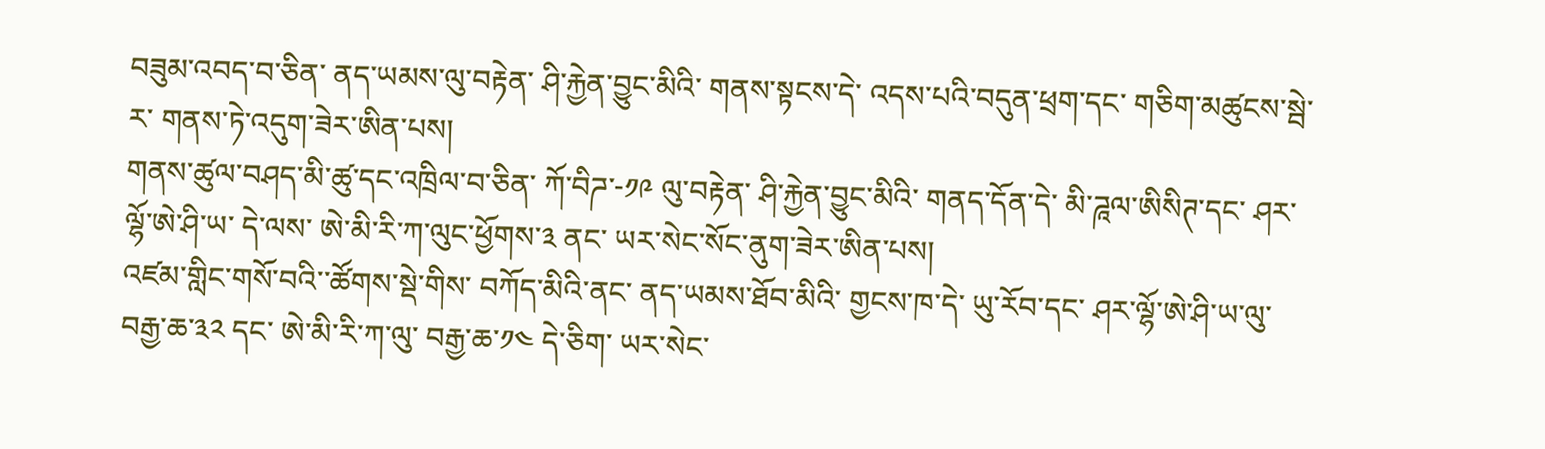བཟུམ་འབད་བ་ཅིན་ ནད་ཡམས་ལུ་བརྟེན་ ཤི་རྐྱེན་བྱུང་མིའི་ གནས་སྟངས་དེ་ འདས་པའི་བདུན་ཕྲག་དང་ གཅིག་མཚུངས་སྦེ་ར་ གནས་ཏེ་འདུག་ཟེར་ཨིན་པས།
གནས་ཚུལ་བཤད་མི་ཚུ་དང་འཁྲིལ་བ་ཅིན་ ཀོ་བིཌ་-༡༩ ལུ་བརྟེན་ ཤི་རྐྱེན་བྱུང་མིའི་ གནད་དོན་དེ་ མི་ཌཱལ་ཨིསིཊ་དང་ ཤར་ལྷོ་ཨེ་ཤི་ཡ་ དེ་ལས་ ཨེ་མི་རི་ཀ་ལུང་ཕྱོགས་༣ ནང་ ཡར་སེང་སོང་ནུག་ཟེར་ཨིན་པས།
འཛམ་གླིང་གསོ་བའི་་ཚོགས་སྡེ་གིས་ བཀོད་མིའི་ནང་ ནད་ཡམས་ཐོབ་མིའི་ གྱངས་ཁ་དེ་ ཡུ་རོབ་དང་ ཤར་ལྷོ་ཨེ་ཤི་ཡ་ལུ་ བརྒྱ་ཆ་༣༢ དང་ ཨེ་མི་རི་ཀ་ལུ་ བརྒྱ་ཆ་༡༤ དེ་ཅིག་ ཡར་སེང་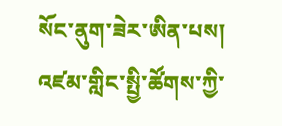སོང་ནུག་ཟེར་ཨིན་པས།
འཛམ་གླིང་སྤྱི་ཚོགས་ཀྱི་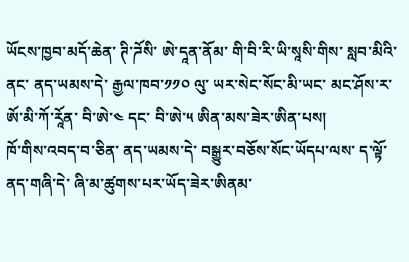ཡོངས་ཁྱབ་མདོ་ཆེན་ ཊི་ཌོསི་ ཨེ་དཱན་ནོམ་ གི་བི་རི་ཡི་སཱསི་གིས་ སླབ་མིའི་ནང་ ནད་ཡམས་དེ་ རྒྱལ་ཁབ་༡༡༠ ལུ་ ཡར་སེང་སོང་མི་ཡང་ མང་ཤོས་ར་ ཨོ་མི་ཀོ་རཱོན་ བི་ཨེ་༤ དང་ བི་ཨེ་༥ ཨིན་མས་ཟེར་ཨིན་པས།
ཁོ་གིས་འབད་བ་ཅིན་ ནད་ཡམས་དེ་ བསྒྱུར་བཅོས་སོང་ཡོདཔ་ལས་ ད་ལྟོ་ ནད་གཞི་དེ་ ཞི་མ་ཚུགས་པར་ཡོད་ཟེར་ཨིནམ་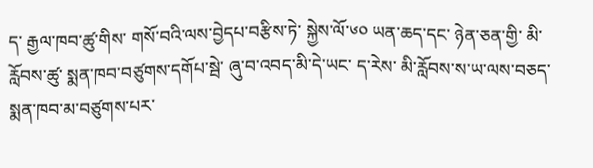ད་ རྒྱལ་ཁབ་ཚུ་གིས་ གསོ་བའི་ལས་བྱེདཔ་བརྩིས་ཏེ་ སྐྱེས་ལོ་༦༠ ཡན་ཆད་དང་ ཉེན་ཅན་གྱི་ མི་རློབས་ཚུ་ སྨན་ཁབ་བཙུགས་དགོཔ་སྦེ་ ཞུ་བ་འབད་མི་དེ་ཡང་ ད་རེས་ མི་རློབས་ས་ཡ་ལས་བཅད་ སྨན་ཁབ་མ་བཙུགས་པར་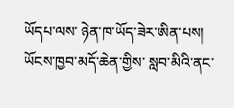ཡོདཔ་ལས་ ཉེན་ཁ་ཡོད་ཟེར་ཨིན་པས།
ཡོངས་ཁྱབ་མདོ་ཆེན་གྱིས་ སླབ་མིའི་ནང་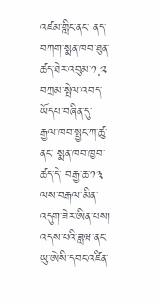འཛམ་གླིང་ནང་ ནད་བཀག་སྨན་ཁབ་ཐུན་ཚད་ཐེར་འབུམ་༡.༢ བཀྲམ་སྤེལ་འབད་ཡོདཔ་བཞིན་དུ་ རྒྱལ་ཁབ་སྤྱང་ཀ་ཚུ་ནང་ སྨན་ཁབ་ཁྱབ་ཚད་དེ་ བརྒྱ་ཆ་༡༣ ལས་བརྒལ་མིན་འདུག་ཟེར་ཨིན་པས།
འདས་པའི་ཟླཝ་ནང་ ཡུ་ཨེསི་དབང་འཛིན་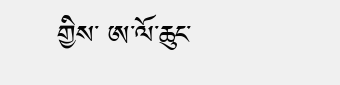གྱིས་ ཨ་ལོ་ཆུང་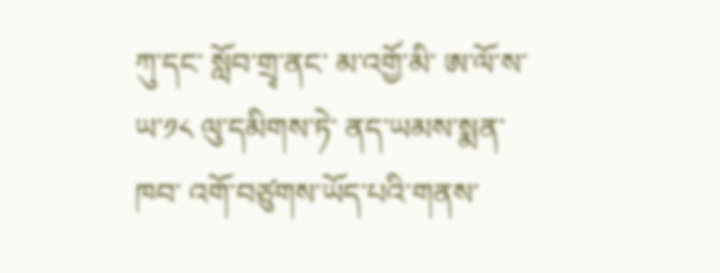ཀུ་དང་ སློབ་གྲྭ་ནང་ མ་འགྱོ་མི་ ཨ་ལོ་ས་ཡ་༡༨ ལུ་དམིགས་ཏེ་ ནད་ཡམས་སྨན་ཁབ་ འགོ་བཙུགས་ཡོད་པའི་གནས་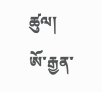ཚུལ།
ཨོ་རྒྱན་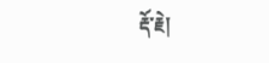རྡོ་རྗེ།